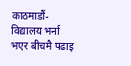काठमाडौं- विद्यालय भर्ना भएर बीचमै पढाइ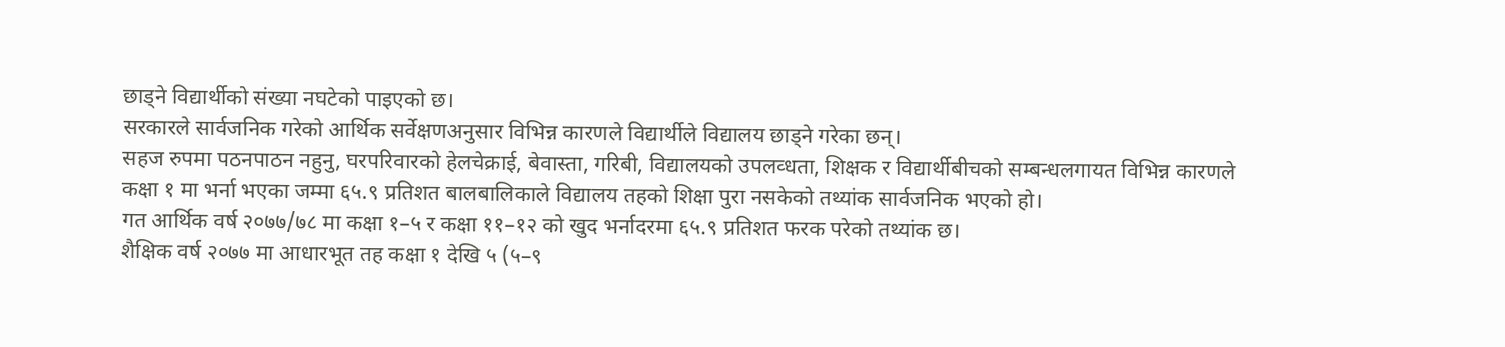छाड्ने विद्यार्थीको संख्या नघटेको पाइएको छ।
सरकारले सार्वजनिक गरेको आर्थिक सर्वेक्षणअनुसार विभिन्न कारणले विद्यार्थीले विद्यालय छाड्ने गरेका छन्।
सहज रुपमा पठनपाठन नहुनु, घरपरिवारको हेलचेक्राई, बेवास्ता, गरिबी, विद्यालयको उपलव्धता, शिक्षक र विद्यार्थीबीचको सम्बन्धलगायत विभिन्न कारणले कक्षा १ मा भर्ना भएका जम्मा ६५.९ प्रतिशत बालबालिकाले विद्यालय तहको शिक्षा पुरा नसकेको तथ्यांक सार्वजनिक भएको हो।
गत आर्थिक वर्ष २०७७/७८ मा कक्षा १–५ र कक्षा ११–१२ को खुद भर्नादरमा ६५.९ प्रतिशत फरक परेको तथ्यांक छ।
शैक्षिक वर्ष २०७७ मा आधारभूत तह कक्षा १ देखि ५ (५–९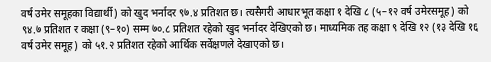वर्ष उमेर समूहका विद्यार्थी) को खुद भर्नादर ९७.४ प्रतिशत छ। त्यसैगरी आधारभूत कक्षा १ देखि ८ (५–१२ वर्ष उमेरसमूह) को ९४.७ प्रतिशत र कक्षा (९–१०) सम्म ७०.८ प्रतिशत रहेको खुद भर्नादर देखिएको छ। माध्यमिक तह कक्षा ९ देखि १२ (१३ देखि १६ वर्ष उमेर समूह) को ५१.२ प्रतिशत रहेको आर्थिक सर्वेक्षणले देखाएको छ।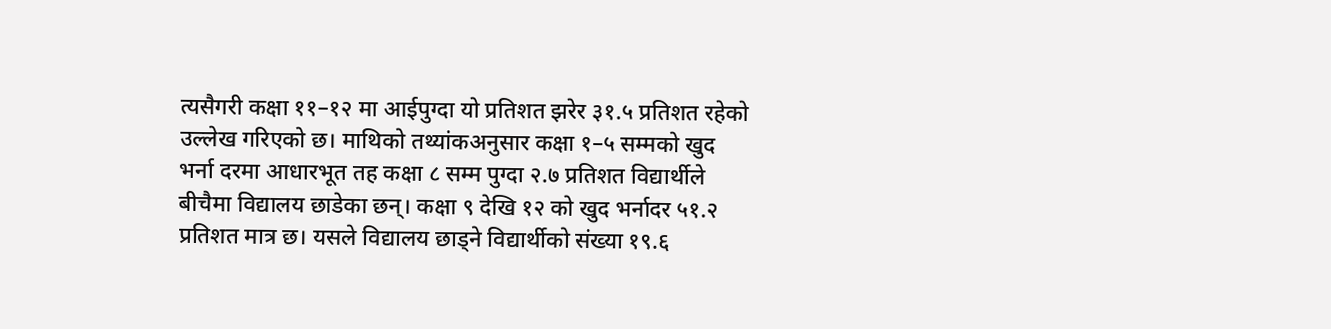त्यसैगरी कक्षा ११–१२ मा आईपुग्दा यो प्रतिशत झरेर ३१.५ प्रतिशत रहेको उल्लेख गरिएको छ। माथिको तथ्यांकअनुसार कक्षा १–५ सम्मको खुद भर्ना दरमा आधारभूत तह कक्षा ८ सम्म पुग्दा २.७ प्रतिशत विद्यार्थीले बीचैमा विद्यालय छाडेका छन्। कक्षा ९ देखि १२ को खुद भर्नादर ५१.२ प्रतिशत मात्र छ। यसले विद्यालय छाड्ने विद्यार्थीको संख्या १९.६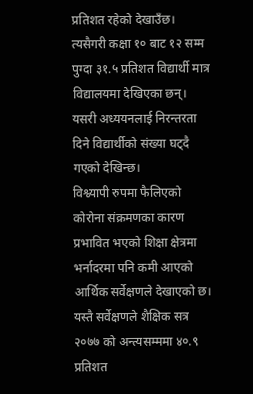प्रतिशत रहेको देखाउँछ।
त्यसैगरी कक्षा १० बाट १२ सम्म पुग्दा ३१.५ प्रतिशत विद्यार्थी मात्र विद्यालयमा देखिएका छन्। यसरी अध्ययनलाई निरन्तरता दिने विद्यार्थीको संख्या घट्दै गएको देखिन्छ।
विश्व्यापी रुपमा फैलिएको कोरोना संक्रमणका कारण प्रभावित भएको शिक्षा क्षेत्रमा भर्नादरमा पनि कमी आएको आर्थिक सर्वेक्षणले देखाएको छ।
यस्तै सर्वेक्षणले शैक्षिक सत्र २०७७ को अन्त्यसम्ममा ४०.९ प्रतिशत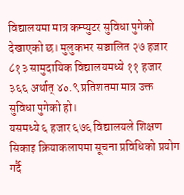विद्यालयमा मात्र कम्प्युटर सुविधा पुगेको देखाएको छ। मुलुकभर सञ्चालित २७ हजार ८१३ सामुदायिक विद्यालयमध्ये ११ हजार ३६६ अर्थात् ४०.९ प्रतिशतमा मात्र उक्त सुविधा पुगेको हो।
यसमध्ये ६ हजार ६७६ विद्यालयले शिक्षण सिकाइ क्रियाकलापमा सूचना प्रविधिको प्रयोग गर्दै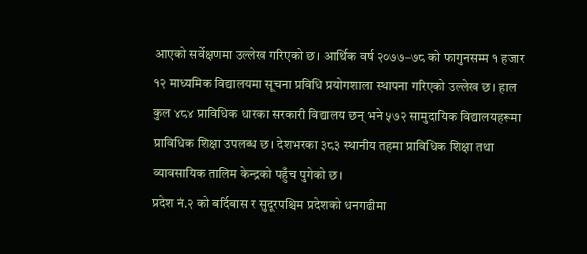आएको सर्वेक्षणमा उल्लेख गरिएको छ। आर्थिक वर्ष २०७७–७८ को फागुनसम्म १ हजार १२ माध्यमिक विद्यालयमा सूचना प्रविधि प्रयोगशाला स्थापना गरिएको उल्लेख छ। हाल कुल ४८४ प्राविधिक धारका सरकारी विद्यालय छन् भने ५७२ सामुदायिक विद्यालयहरूमा प्राविधिक शिक्षा उपलब्ध छ। देशभरका ३८३ स्थानीय तहमा प्राविधिक शिक्षा तथा व्यावसायिक तालिम केन्द्रको पहुँच पुगेको छ।
प्रदेश नं.२ को बर्दिबास र सुदूरपश्चिम प्रदेशको धनगढीमा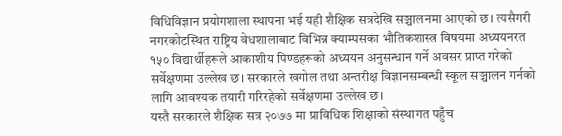विधिविज्ञान प्रयोगशाला स्थापना भई यही शैक्षिक सत्रदेखि सञ्चालनमा आएको छ। त्यसैगरी नगरकोटस्थित राष्ट्रिय वेधशालाबाट विभिन्न क्याम्पसका भौतिकशास्त्र विषयमा अध्ययनरत १५० विद्यार्थीहरूले आकाशीय पिण्डहरूको अध्ययन अनुसन्धान गर्ने अवसर प्राप्त गरेको सर्वेक्षणमा उल्लेख छ। सरकारले खगोल तथा अन्तरीक्ष विज्ञानसम्बन्धी स्कूल सञ्चालन गर्नको लागि आवश्यक तयारी गरिरहेको सर्वेक्षणमा उल्लेख छ।
यस्तै सरकारले शैक्षिक सत्र २०७७ मा प्राविधिक शिक्षाको संस्थागत पहुँच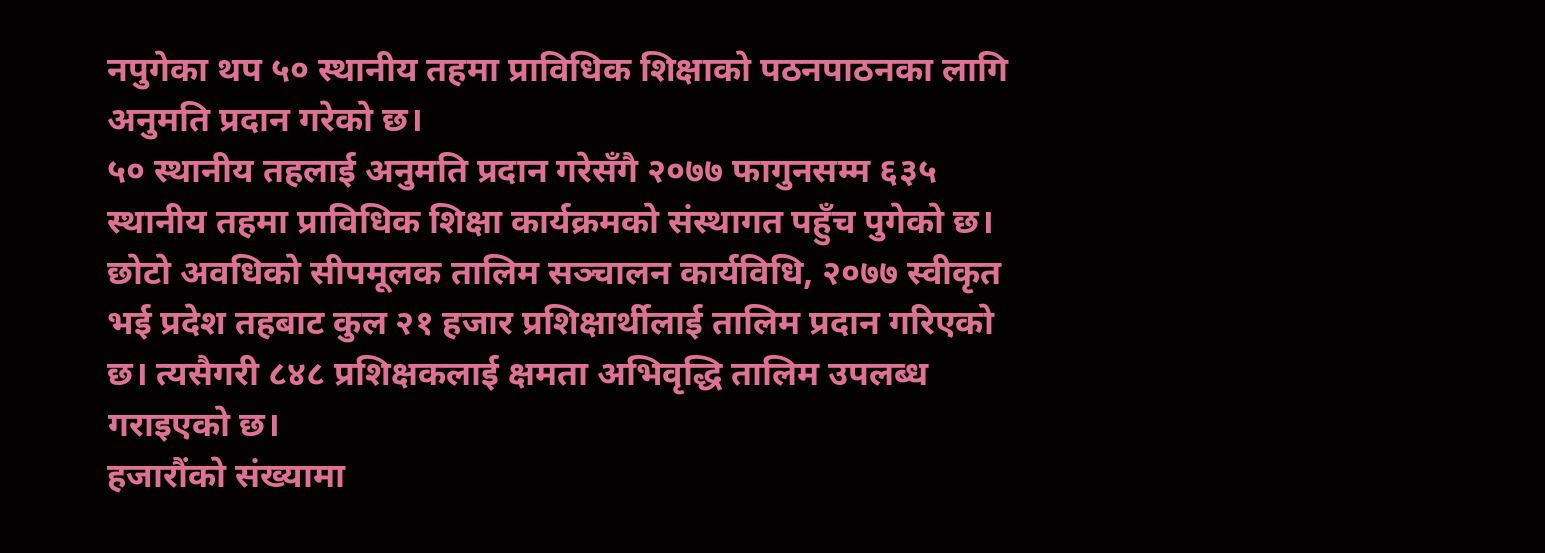नपुगेका थप ५० स्थानीय तहमा प्राविधिक शिक्षाको पठनपाठनका लागि अनुमति प्रदान गरेको छ।
५० स्थानीय तहलाई अनुमति प्रदान गरेसँगै २०७७ फागुनसम्म ६३५ स्थानीय तहमा प्राविधिक शिक्षा कार्यक्रमको संस्थागत पहुँच पुगेको छ।
छोटो अवधिको सीपमूलक तालिम सञ्चालन कार्यविधि, २०७७ स्वीकृत भई प्रदेश तहबाट कुल २१ हजार प्रशिक्षार्थीलाई तालिम प्रदान गरिएको छ। त्यसैगरी ८४८ प्रशिक्षकलाई क्षमता अभिवृद्धि तालिम उपलब्ध गराइएको छ।
हजारौंको संख्यामा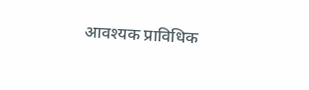आवश्यक प्राविधिक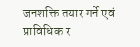जनशक्ति तयार गर्ने एवं प्राविधिक र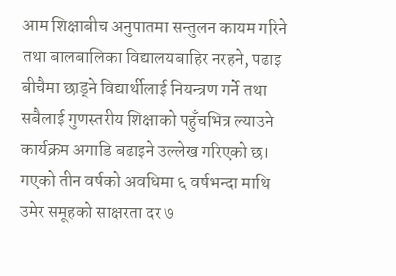आम शिक्षाबीच अनुपातमा सन्तुलन कायम गरिने तथा बालबालिका विद्यालयबाहिर नरहने, पढाइ बीचैमा छाड्ने विद्यार्थीलाई नियन्त्रण गर्ने तथा सबैलाई गुणस्तरीय शिक्षाको पहुँचभित्र ल्याउने कार्यक्रम अगाडि बढाइने उल्लेख गरिएको छ।
गएको तीन वर्षको अवधिमा ६ वर्षभन्दा माथि उमेर समूहको साक्षरता दर ७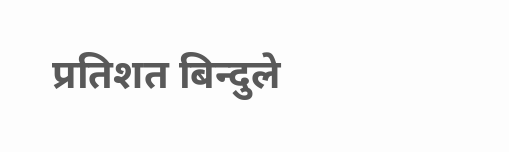प्रतिशत बिन्दुले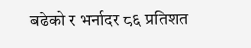बढेको र भर्नादर ८६ प्रतिशत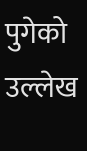पुगेको उल्लेख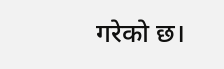गरेको छ।